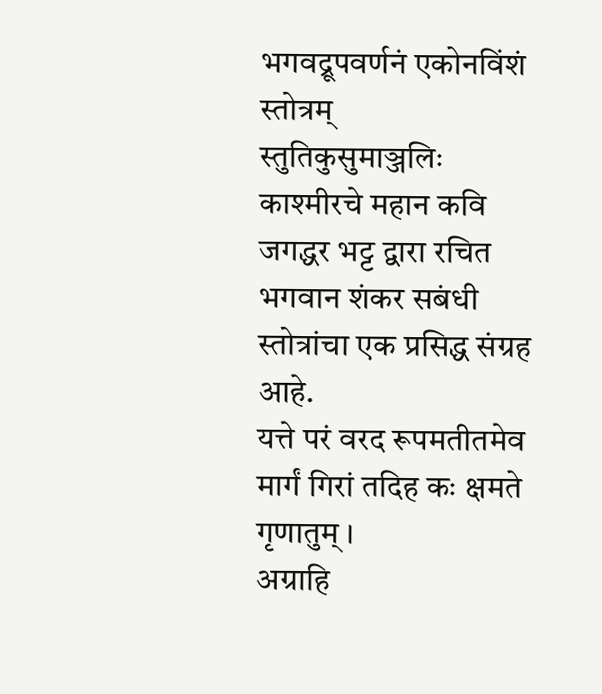भगवद्रूपवर्णनं एकोनविंशं स्तोत्रम्
स्तुतिकुसुमाञ्जलिः काश्मीरचे महान कवि जगद्धर भट्ट द्वारा रचित भगवान शंकर सबंधी स्तोत्रांचा एक प्रसिद्ध संग्रह आहे.
यत्ते परं वरद रूपमतीतमेव
मार्गं गिरां तदिह कः क्षमते गृणातुम् ।
अग्राहि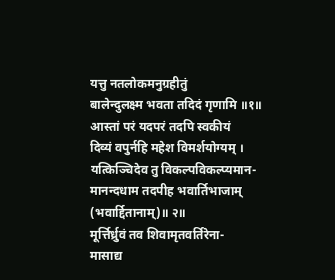यत्तु नतलोकमनुग्रहीतुं
बालेन्दुलक्ष्म भवता तदिदं गृणामि ॥१॥
आस्तां परं यदपरं तदपि स्वकीयं
दिव्यं वपुर्नहि महेश विमर्शयोग्यम् ।
यत्किञ्चिदेव तु विकल्पविकल्प्यमान-
मानन्दधाम तदपीह भवार्तिभाजाम् (भवार्द्दितानाम्)॥ २॥
मूर्त्तिर्ध्रुवं तव शिवामृतवर्तिरेना-
मासाद्य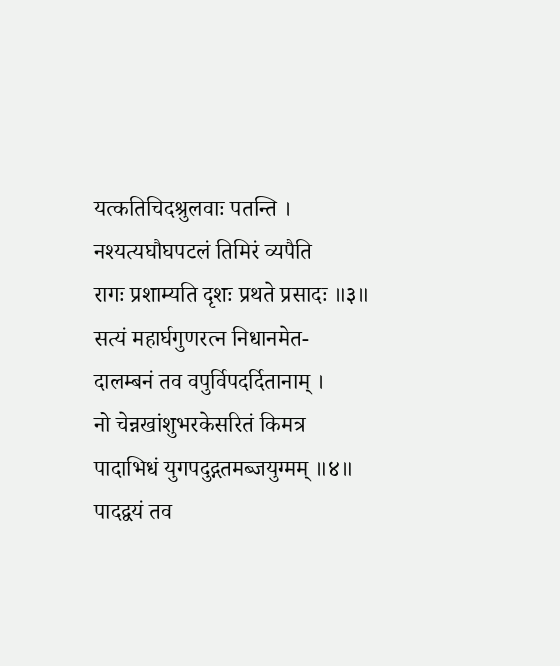यत्कतिचिदश्रुलवाः पतन्ति ।
नश्यत्यघौघपटलं तिमिरं व्यपैति
रागः प्रशाम्यति दृशः प्रथते प्रसादः ॥३॥
सत्यं महार्घगुणरत्न निधानमेत-
दालम्बनं तव वपुर्विपदर्दितानाम् ।
नो चेन्नखांशुभरकेसरितं किमत्र
पादाभिधं युगपदुद्गतमब्जयुग्मम् ॥४॥
पादद्वयं तव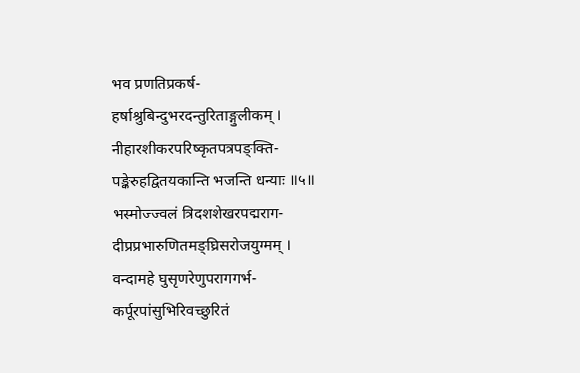भव प्रणतिप्रकर्ष-
हर्षाश्रुबिन्दुभरदन्तुरिताङ्गुलीकम् ।
नीहारशीकरपरिष्कृतपत्रपङ्क्ति-
पङ्केरुहद्वितयकान्ति भजन्ति धन्याः ॥५॥
भस्मोज्ज्वलं त्रिदशशेखरपद्मराग-
दीप्रप्रभारुणितमङ्घ्रिसरोजयुग्मम् ।
वन्दामहे घुसृणरेणुपरागगर्भ-
कर्पूरपांसुभिरिवच्छुरितं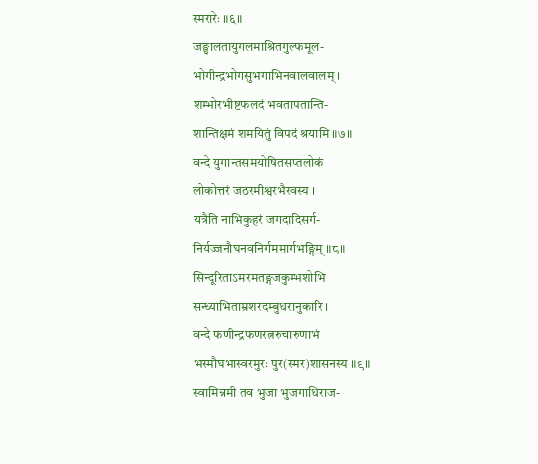स्मरारेः ॥६॥
जङ्घालतायुगलमाश्रितगुल्फमूल-
भोगीन्द्रभोगसुभगाभिनवालवालम् ।
शम्भोरभीष्टफलदं भवतापतान्ति-
शान्तिक्षमं शमयितुं विपदं श्रयामि ॥७॥
वन्दे युगान्तसमयोषितसप्तलोकं
लोकोत्तरं जठरमीश्वरभैरवस्य ।
यत्रैति नाभिकुहरं जगदादिसर्ग-
निर्यज्जनौघनवनिर्गममार्गभङ्गिम् ॥८॥
सिन्दूरिताऽमरमतङ्गजकुम्भशोभि
सन्ध्याभिताम्रशरदम्बुधरानुकारि ।
वन्दे फणीन्द्रफणरत्नरुचारुणाभं
भस्मौघभास्वरमुरः पुर(स्मर)शासनस्य ॥९॥
स्वामिन्नमी तव भुजा भुजगाधिराज-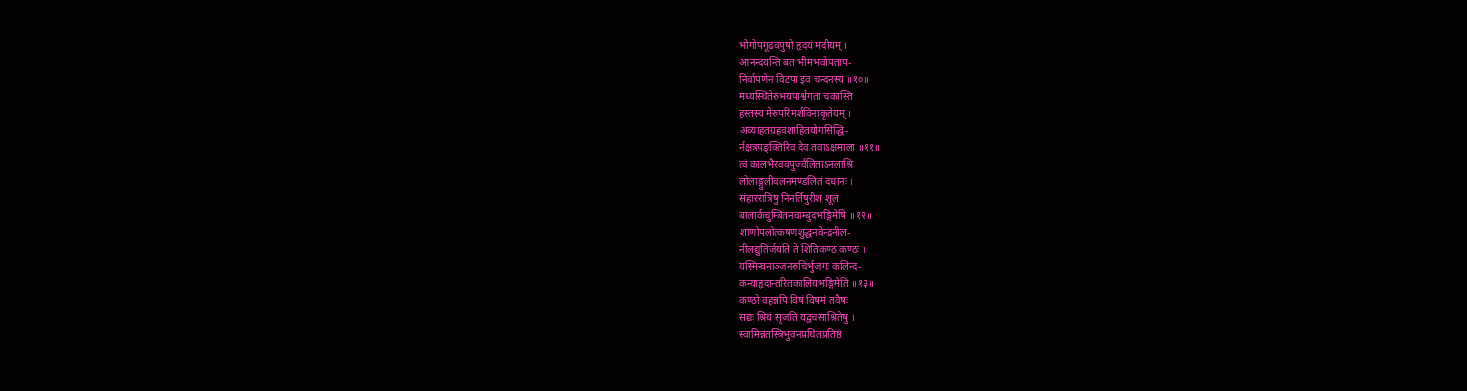भोगोपगूढवपुषो हृदयं मदीयम् ।
आनन्दयन्ति बत भीमभवोपताप-
निर्वापणेन विटपा इव चन्दनस्य ॥१०॥
मध्यस्थितेरुभयपार्श्वगता चकास्ति
हस्तस्य मेरुपरिमर्शविनाकृतेयम् ।
अव्याहतग्रहवशाहितयोगसिद्धि-
र्नक्षत्रपङ्क्तिरिव देव तवाऽक्षमाला ॥११॥
त्वं कालभैरववपुर्ज्वलिताऽनलाश्रि
लोलाङ्गुलीवलनमण्डलितं दधानः ।
संहाररात्रिषु निनर्तिषुरीश शूलं
बालार्कचुम्बितनवाम्बुदभङ्गिमेषि ॥१२॥
शाणोपलोत्कषणशुद्धनवेन्द्रनील-
नीलद्युतिर्जयति ते शितिकण्ठ कण्ठः ।
यस्मिन्घनाञ्जनरुचिर्भुजगः कलिन्द-
कन्याहृदान्तरितकालियभङ्गिमेति ॥१३॥
कण्ठो वहन्नपि विषं विषमं तवैषः
सद्यः श्रियं सृजति यद्वचसाश्रितेषु ।
स्वामिन्नतस्त्रिभुवनप्रथितप्रतिष्ठं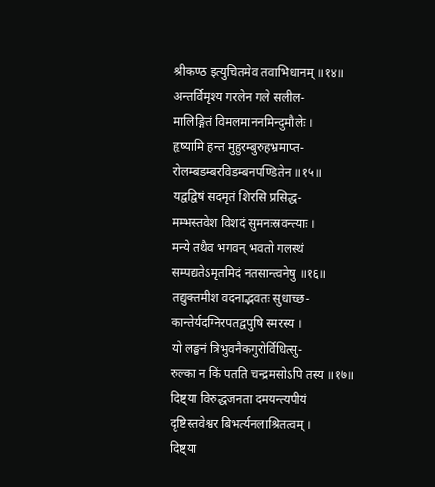श्रीकण्ठ इत्युचितमेव तवाभिधानम् ॥१४॥
अन्तर्विमृश्य गरलेन गले सलील-
मालिङ्गितं विमलमाननमिन्दुमौलेः ।
हृष्यामि हन्त मुहुरम्बुरुहभ्रमाप्त-
रोलम्बडम्बरविडम्बनपण्डितेन ॥१५॥
यद्वद्विषं सदमृतं शिरसि प्रसिद्ध-
मम्भस्तवेश विशदं सुमनःस्रवन्त्याः ।
मन्ये तथैव भगवन् भवतो गलस्थं
सम्पद्यतेऽमृतमिदं नतसान्त्वनेषु ॥१६॥
तद्युक्तमीश वदनाद्भवतः सुधाच्छ-
कान्तेर्यदग्निरपतद्वपुषि स्मरस्य ।
यो लङ्घनं त्रिभुवनैकगुरोर्विधित्सु-
रुल्का न किं पतति चन्द्रमसोऽपि तस्य ॥१७॥
दिष्ट्या विरुद्धजनता दमयन्त्यपीयं
दृष्टिस्तवेश्वर बिभर्त्यनलाश्रितत्वम् ।
दिष्ट्या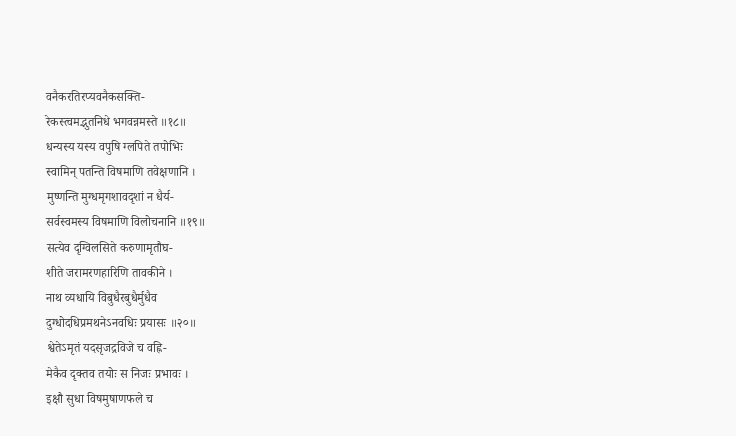वनैकरतिरप्यवनैकसक्ति-
रेकस्त्वमद्भुतनिधे भगवन्नमस्ते ॥१८॥
धन्यस्य यस्य वपुषि ग्लपिते तपोभिः
स्वामिन् पतन्ति विषमाणि तवेक्षणानि ।
मुष्णन्ति मुग्धमृगशावदृशां न धैर्य-
सर्वस्वमस्य विषमाणि विलोचनानि ॥१९॥
सत्येव दृग्विलसिते करुणामृतौघ-
शीते जरामरणहारिणि तावकीने ।
नाथ व्यधायि विबुधैरबुधैर्मुधैव
दुग्धोदधिप्रमथनेऽनवधिः प्रयासः ॥२०॥
श्वेतेऽमृतं यदसृजद्रविजे च वह्नि-
मेकैव दृक्तव तयोः स निजः प्रभावः ।
इक्षौ सुधा विषमुषाणफले च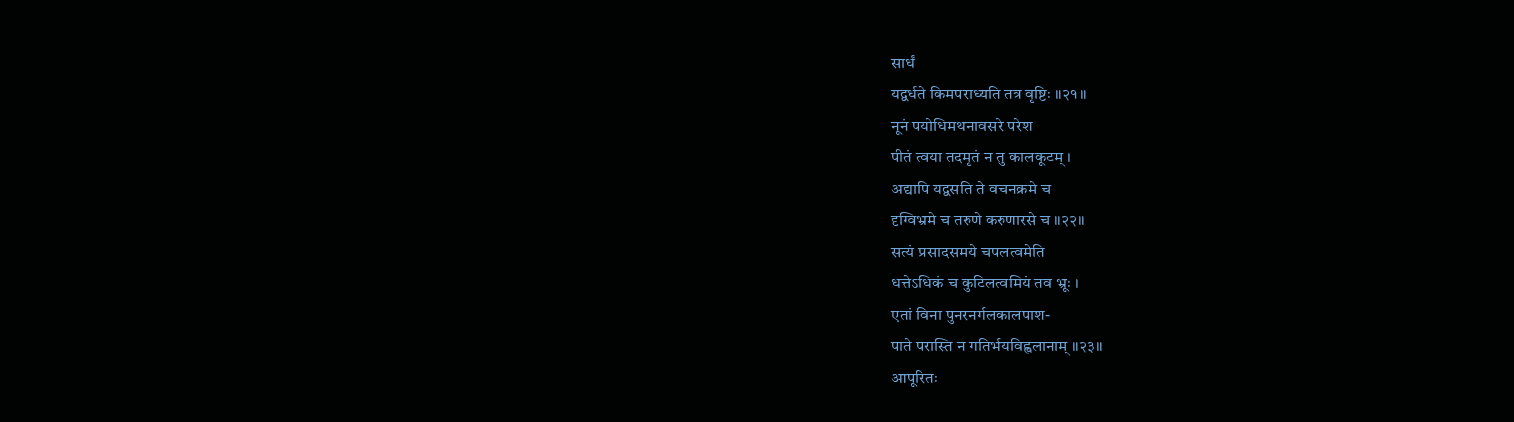सार्धं
यद्वर्धते किमपराध्यति तत्र वृष्टिः ॥२१॥
नूनं पयोधिमथनावसरे परेश
पीतं त्वया तदमृतं न तु कालकूटम् ।
अद्यापि यद्वसति ते वचनक्रमे च
दृग्विभ्रमे च तरुणे करुणारसे च ॥२२॥
सत्यं प्रसादसमये चपलत्वमेति
धत्तेऽधिकं च कुटिलत्वमियं तव भ्रूः ।
एतां विना पुनरनर्गलकालपाश-
पाते परास्ति न गतिर्भयविह्वलानाम् ॥२३॥
आपूरितः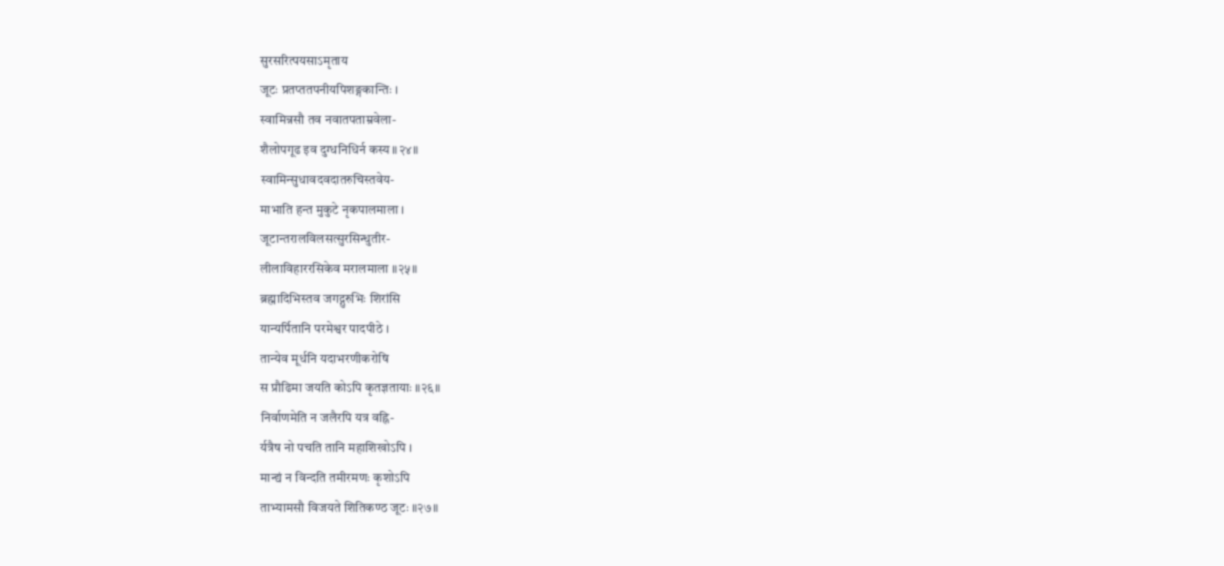सुरसरित्पयसाऽमृताय
जूटः प्रतप्ततपनीयपिशङ्गकान्तिः ।
स्वामिन्नसौ तव नवातपताम्रवेला-
शैलोपगूढ इव दुग्धनिधिर्न कस्य ॥२४॥
स्वामिन्सुधावदवदातरुचिस्तवेय-
माभाति हन्त मुकुटे नृकपालमाला ।
जूटान्तरालविलसत्सुरसिन्धुतीर-
लीलाविहाररसिकेव मरालमाला ॥२५॥
ब्रह्मादिभिस्तव जगद्गुरुभिः शिरांसि
यान्यर्पितानि परमेश्वर पादपीठे ।
तान्येव मूर्धनि यदाभरणीकरोषि
स प्रौढिमा जयति कोऽपि कृतज्ञतायाः ॥२६॥
निर्वाणमेति न जलैरपि यत्र वह्नि-
र्यत्रैष नो पचति तानि महाशिखोऽपि ।
मान्द्यं न विन्दति तमीरमणः कृशोऽपि
ताभ्यामसौ विजयते शितिकण्ठ जूटः ॥२७॥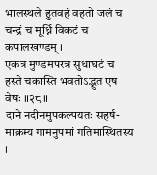भालस्थले हुतवहं वहतो जलं च
चन्द्रं च मूर्ध्नि विकटं च कपालखण्डम् ।
एकत्र मुण्डमपरत्र सुधाघटं च
हस्ते चकास्ति भवतोऽद्भुत एष वेषः ॥२८॥
दाने नदीनमुपकल्पयतः सहर्ष-
माक्रम्य गामनुपमां गतिमास्थितस्य ।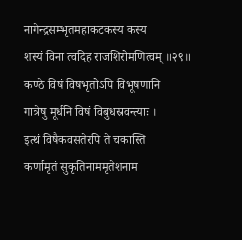नागेन्द्रसम्भृतमहाकटकस्य कस्य
शस्यं विना त्वदिह राजशिरोमणित्वम् ॥२९॥
कण्ठे विषं विषभृतोऽपि विभूषणानि
गात्रेषु मूर्धनि विषं विबुधस्रवन्त्याः ।
इत्थं विषैकवसतेरपि ते चकास्ति
कर्णामृतं सुकृतिनाममृतेशनाम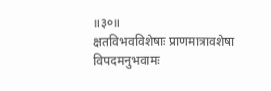॥३०॥
क्षतविभवविशेषाः प्राणमात्रावशेषा
विपदमनुभवामः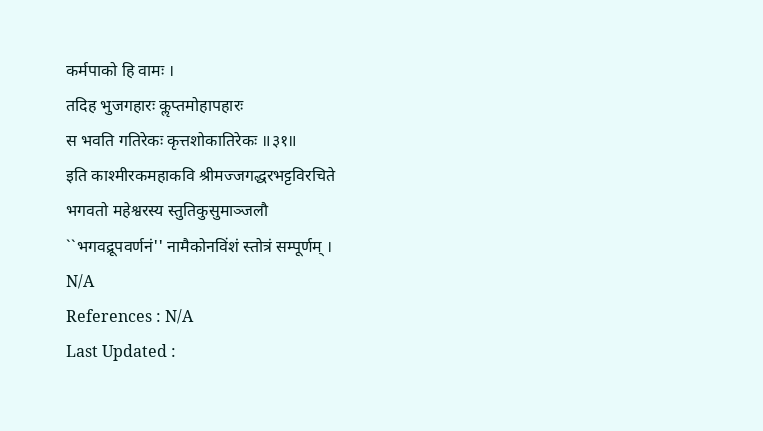कर्मपाको हि वामः ।
तदिह भुजगहारः कॢप्तमोहापहारः
स भवति गतिरेकः कृत्तशोकातिरेकः ॥३१॥
इति काश्मीरकमहाकवि श्रीमज्जगद्धरभट्टविरचिते
भगवतो महेश्वरस्य स्तुतिकुसुमाञ्जलौ
``भगवद्रूपवर्णनं'' नामैकोनविंशं स्तोत्रं सम्पूर्णम् ।
N/A
References : N/A
Last Updated :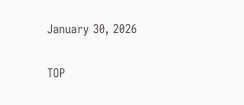January 30, 2026

TOP